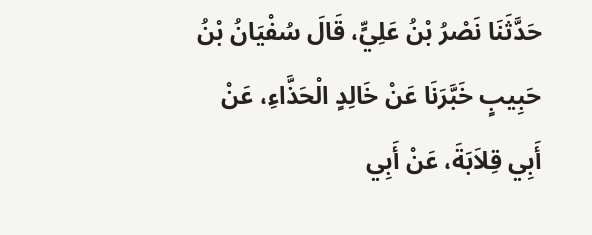حَدَّثَنَا نَصْرُ بْنُ عَلِيٍّ، قَالَ سُفْيَانُ بْنُ حَبِيبٍ خَبَّرَنَا عَنْ خَالِدٍ الْحَذَّاءِ، عَنْ أَبِي قِلاَبَةَ، عَنْ أَبِي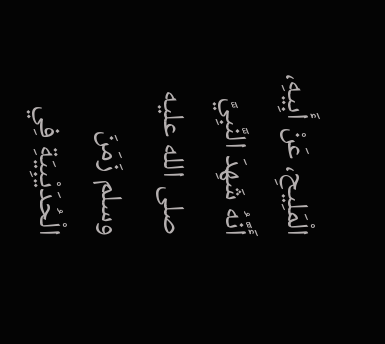الْمَلِيحِ، عَنْ أَبِيهِ، أَنَّهُ شَهِدَ النَّبِيَّ صلى الله عليه وسلم زَمَنَ الْحُدَيْبِيَةِ فِي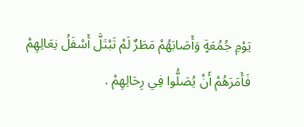يَوْمِ جُمُعَةٍ وَأَصَابَهُمْ مَطَرٌ لَمْ تَبْتَلَّ أَسْفَلُ نِعَالِهِمْ فَأَمَرَهُمْ أَنْ يُصَلُّوا فِي رِحَالِهِمْ .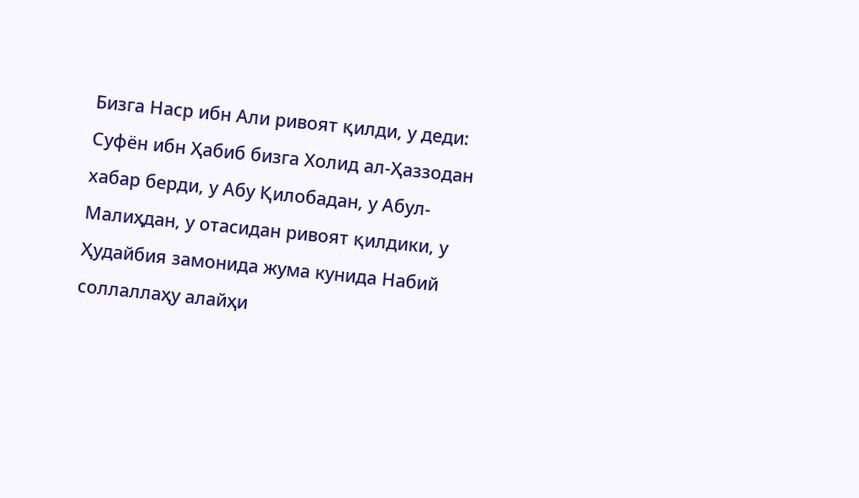Бизга Наср ибн Али ривоят қилди, у деди: Суфён ибн Ҳабиб бизга Холид ал-Ҳаззодан хабар берди, у Абу Қилобадан, у Абул-Малиҳдан, у отасидан ривоят қилдики, у Ҳудайбия замонида жума кунида Набий соллаллаҳу алайҳи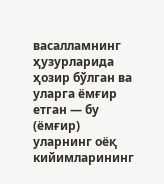васалламнинг ҳузурларида ҳозир бўлган ва уларга ёмғир етган — бу (ёмғир) уларнинг оёқ кийимларининг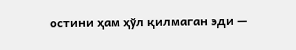остини ҳам ҳўл қилмаган эди —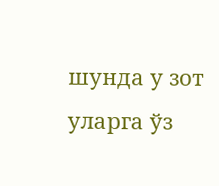шунда у зот уларга ўз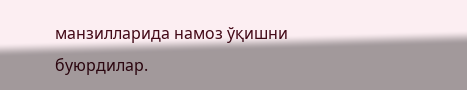манзилларида намоз ўқишни буюрдилар.